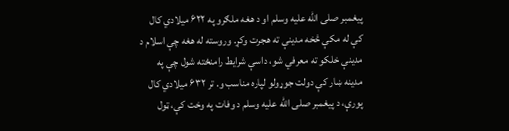پیغمبر صلی الله علیه وسلم او د هغه ملګرو په ۶۲۲ میلادي کال کې له مکې څخه مدینې ته هجرت وکړ. وروسته له هغه چې اسلام د مدینې خلکو ته معرفي شو، داسې شرایط رامنځته شول چې په مدینه ښار کې دولت جوړولو لپاره مناسب و. تر ۶۳۲ میلادي کال پورې، د پیغمبر صلی الله علیه وسلم د وفات په وخت کې، ټول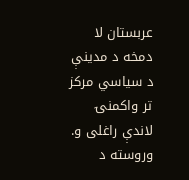عربستان لا دمخه د مدینې د سیاسي مرکز تر واکمنۍ لاندې راغلی و. وروسته د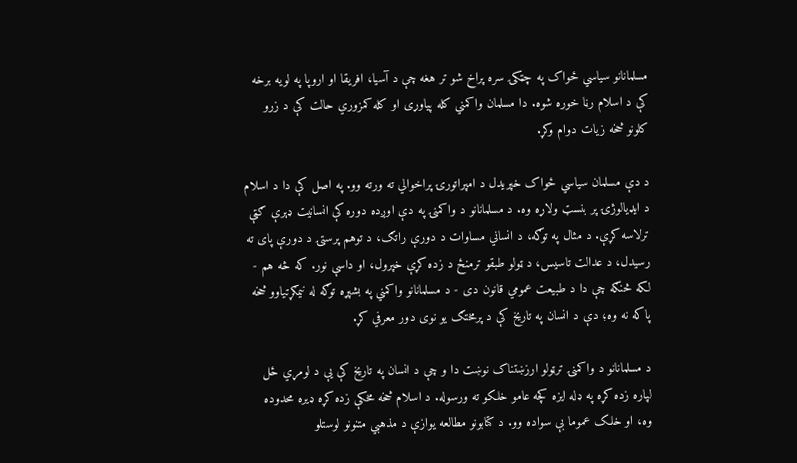مسلمانانو سیاسي ځواک په چټکۍ سره پراخ شو تر هغه چې د آسیا، افریقا او اروپا په لویه برخه کې د اسلام رڼا خوره شوه. دا مسلمان واکمني کله پیاوړی او کله کمزوري حالت کې د زرو کلونو څخه زیات دوام وکړ.

د دې مسلمان سیاسي ځواک خپریدل د امپراتورۍ پراخوالي ته ورته وو. په اصل کې دا د اسلام د ایډیالوژۍ پر بنسټ ولاړه وه. د مسلمانانو د واکمنۍ په دې اوږده دوره کې انسانیت ډېرې ګټې ترلاسه کړې. د مثال په توګه، د انساني مساوات د دورې راتګ، د توهم پرستۍ د دورې پای ته رسیدل، د عدالت تاسیس، د ټولو طبقو ترمنځ د زده کړې خپرول، او داسې نور. که څه هم - لکه څنګه چې دا د طبیعت عمومي قانون دی - د مسلمانانو واکمني په بشپړه توګه له نیمګړتیاوو څخه پاکه نه وه؛ دې د انسان په تاریخ کې د پرمختګ یو نوی دور معرفي کړ.

د مسلمانانو د واکمنۍ ترټولو ارزښتناک نوښت دا و چې د انسان په تاریخ کې یې د لومړي ځل لپاره زده کړه په ډله ایزه کچه عامو خلکو ته ورسوله. د اسلام څخه مخکې زده کړه ډیره محدوده وه، او خلک عموما بې سواده وو. د کتابونو مطالعه یوازې د مذهبي متنونو لوستلو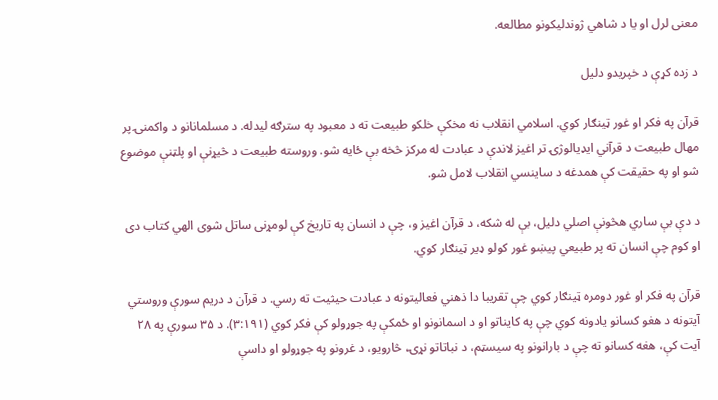معنی لرل او یا د شاهي ژوندلیکونو مطالعه.

د زده کړې د خپریدو دلیل

قرآن په فکر او غور ټینګار کوي. اسلامي انقلاب نه مخکې خلکو طبیعت ته د معبود په سترګه ليدله. د مسلمانانو د واکمنۍ پر مهال طبیعت د قرآني ایډیالوژۍ تر اغیز لاندې د عبادت له مرکز څخه بې ځایه شو. وروسته طبیعت د څیړنې او پلټنې موضوع شو او په حقیقت کې همدغه د ساینسي انقلاب لامل شو.

د دې بې ساري هڅونې اصلي دلیل، بې له شکه، د قرآن اغیز و، چې د انسان په تاریخ کې لومړنی ساتل شوی الهي کتاب دی او کوم چې انسان ته پر طبیعي پیښو غور کولو ډیر ټینګار کوي.

قرآن په فکر او غور دومره ټینګار کوي چې تقریبا دا ذهني فعالیتونه د عبادت حیثیت ته رسي. د قرآن د دریم سورې وروستي آیتونه د هغو کسانو یادونه کوي چې په کایناتو او د اسمانونو او ځمکې په جوړولو کې فکر کوي (۳:۱۹۱). د ۳۵ سورې په ۲۸ آیت کې، هغه کسانو ته چې د بارانونو په سیسټم، د نباتاتو نړۍ، څارویو، د غرونو په جوړولو او داسې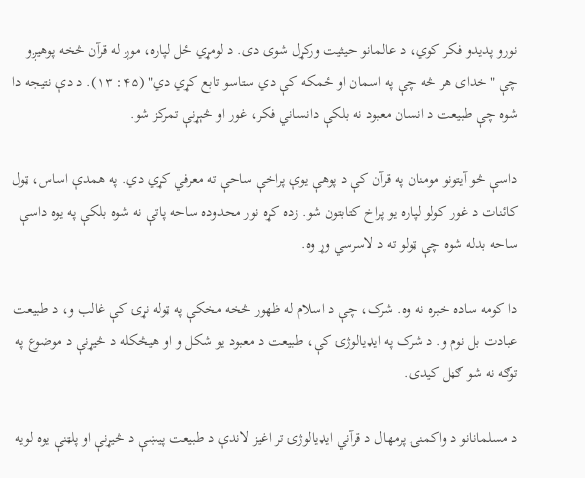نورو پدیدو فکر کوي، د عالمانو حیثیت ورکړل شوی دی. د لومړي ځل لپاره، موږ له قرآن څخه پوهیږو چې "خدای هر څه چې په اسمان او ځمکه کې دي ستاسو تابع کړي دي" (۴۵: ۱۳). د دې نتیجه دا شوه چې طبیعت د انسان معبود نه بلکې دانساني فکر، غور او څېړنې تمرکز شو.

داسې څو آیتونو مومنان په قرآن کې د پوهې یوې پراخې ساحې ته معرفي کړي دي. په همدې اساس، ټول کائنات د غور کولو لپاره یو پراخ کتابتون شو. زده کړه نور محدوده ساحه پاتې نه شوه بلکې په یوه داسې ساحه بدله شوه چې ټولو ته د لاسرسي وړ وه.

دا کومه ساده خبره نه وه. شرک، چې د اسلام له ظهور څخه مخکې په ټوله نړۍ کې غالب و، د طبیعت عبادت بل نوم و. د شرک په ایډیالوژۍ کې، طبیعت د معبود یو شکل و او هیڅکله د څیړنې د موضوع په توګه نه شو ګڼل کیدی.

د مسلمانانو د واکمنۍ پرمهال د قرآني ایډیالوژۍ تر اغیز لاندې د طبیعت پیښې د څیړنې او پلټنې یوه لویه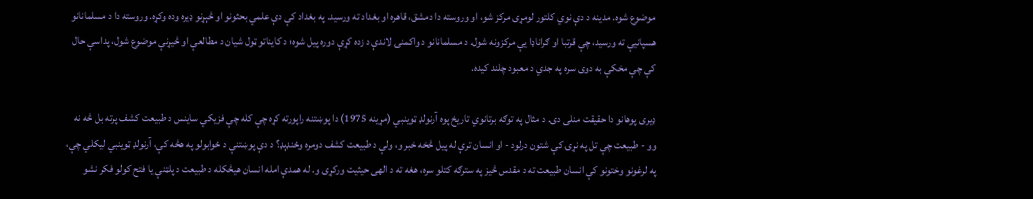موضوع شوه. مدینه د دې نوي کلتور لومړی مرکز شو، او وروسته دا دمشق، قاهره او بغداد ته ورسید. په بغداد کې دې علمي بحثونو او څېړنو ډیره وده وکړه. وروسته دا د مسلمانانو هسپانیې ته ورسید، چې قرتبا او ګراناډا یې مرکزونه شول. د مسلمانانو د واکمنۍ لاندې د زده کړې دوره پیل شوه؛ د کایناتو ټول شیان د مطالعې او څیړنې موضوع شول، پداسې حال کې چې مخکې به دوی سره په جدي د معبود چلند کیده.

ډیری پوهانو دا حقیقت منلی دی. د مثال په توګه برتانوي تاریخ پوه آرنولډ ټوینبي (مړینه 1975) دا پوښتنه راپورته کړه چې کله چې فزیکي ساینس د طبیعت کشف پرته بل څه نه وو - طبیعت چې تل په نړۍ کې شتون درلود - او انسان ترې له پیل څخه خبر و، ولې د طبیعت کشف دومره وځنډېډ؟ د دې پوښتنې د ځوابولو په هڅه کې، آرنولډ ټوینبي لیکلي چې، په لرغونو وختونو کې انسان طبیعت ته د مقدس څیز په سترګه کتلو سره، هغه ته د الهی حیثیت ورکړی و. له همدې امله انسان هیڅکله د طبیعت د پلټنې یا فتح کولو فکر نشو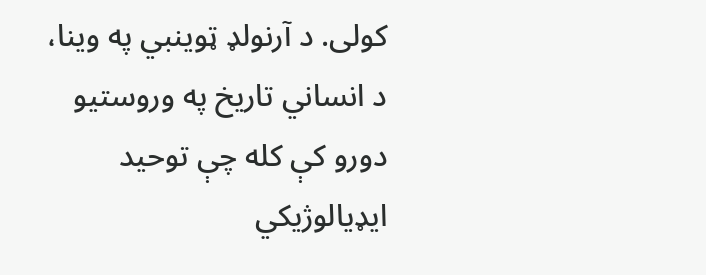کولی. د آرنولډ ټوینبي په وینا، د انساني تاریخ په وروستیو دورو کې کله چې توحید ایډیالوژیکي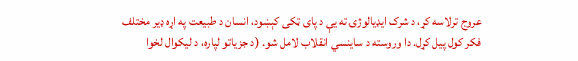عروج ترلاسه کړ، د شرک ایډیالوژۍ ته یې د پای ټکی کېښود، انسان د طبیعت په اړه ډیر مختلف فکر کول پیل کړل. دا وروسته د ساینسي انقلاب لامل شو. (د جزیاتو لپاره، د لیکوال لخوا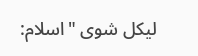لیکل شوی "اسلام: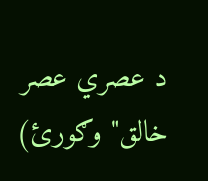د عصري عصر خالق" وګورئ)